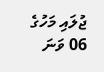ޖުލައި މަހުގެ 06 ވަނަ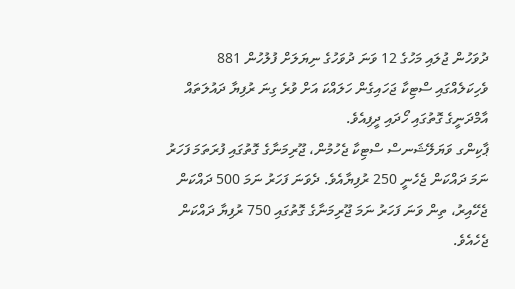ދުވަހުން ޖުލައި މަހުގެ 12 ވަނަ ދުވަހުގެ ނިޔަލަށް ފުލުހުން 881 ވެހިކަލެއްގައި ސްޓިކާ ޖަހައިގެން ހަލައްކަ އަށް ވުރެ ގިނަ ރުފިޔާ ދައުލަތައް އާމްދަނީގެ ގޮތުގައި ހޯދައި ދީފިއެވެ.
ޕާކިންގ ވަޔަލޭޝަނސް ސްޓިކާ ޖެހުމުން، ޖޫރިމަނާގެ ގޮތުގައި ފުރަތަމަ ފަހަރު ނަމަ ދައްކަން ޖެހެނީ 250 ރުފިޔާއެވެ. ދެވަނަ ފަހަރު ނަމަ 500 ދައްކަން ޖެހޭއިރު، ތިން ވަނަ ފަހަރު ނަމަ ޖޫރިމަނާގެ ގޮތުގައި 750 ރުފިޔާ ދައްކަން ޖެހެއެވެ.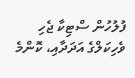ފުލުހުން ސްޓިކާ ޖެހި ވެހިކަލްގެ އަދަދާއި، ކޮންމެ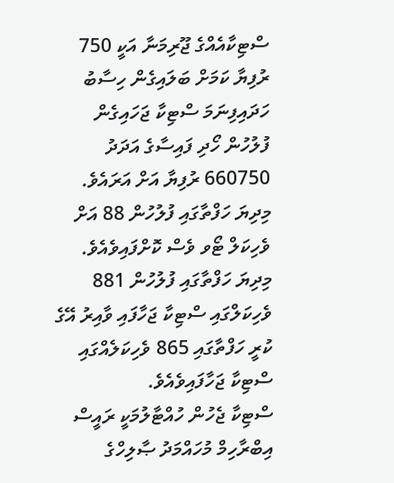ސްޓިކާއެއްގެ ޖޫރިމަނާ އަކީ 750 ރުފިޔާ ކަމަށް ބަލައިގެން ހިސާބު ހަދައިފިނަމަ ސްޓިކާ ޖަހައިގެން ފުލުހުން ހޯދި ފައިސާގެ އަދަދު 660750 ރުފިޔާ އަށް އަރައެވެ.
މިދިޔަ ހަފްތާގައި ފުލުހުން 88 އަށް ވެހިކަލް ޓޯވ ވެސް ކޮށްފައިވެއެވެ.
މިދިޔަ ހަފްތާގައި ފުލުހުން 881 ވެހިކަލްގައި ސްޓިކާ ޖަހާފައި ވާއިރު އޭގެ ކުރީ ހަފްތާގައި 865 ވެހިކަލެއްގައި ސްޓިކާ ޖަހާފައިވެއެވެ.
ސްޓިކާ ޖެހުން ހުއްޓާލުމަކީ ރައީސް އިބްރާހިމް މުހައްމަދު ޞާލިހްގެ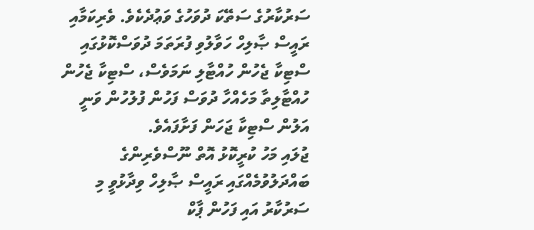ސަރުކާރުގެ ސަތޭކަ ދުވަހުގެ ވަޢުދެކެވެ. ވެރިކަމާއި ރައީސް ޞާލިހް ހަވާލުވި ފުރަތަމަ ދުވަސްކޮޅުގައި ސްޓިކާ ޖެހުން ހުއްޓާލި ނަމަވެސް، ސްޓިކާ ޖެހުން ހުއްޓާލިތާ މަހެއްހާ ދުވަސް ފަހުން ފުލުހުން ވަނީ އަލުން ސްޓިކާ ޖަހަން ފަށާފައެވެ.
ޖުލައި މަހު ކުރީކޮޅު އޮތް ނޫސްވެރިންގެ ބައްދަލުވުމެއްގައި ރައީސް ޞާލިހް ވިދާޅުވީ މި ސަރުކާރު އައި ފަހުން ޕާކް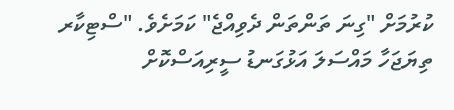ކުރުމަށް "ގިނަ ތަންތަން ދެވިއްޖެ" ކަމަށެވެ. "ސްޓިކާރ ތިޔަޖަހާ މައްސަލަ އަޅުގަނޑު ސީރިއަސްކޮށް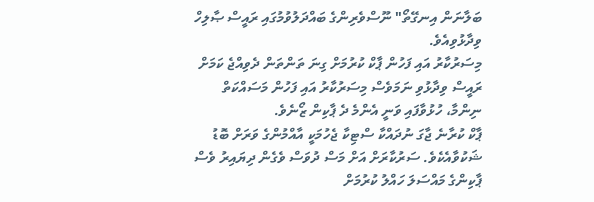ބަލާނަން އިނގޭތޯ" ނޫސްވެރިންގެ ބައްދަލުވުމުގައި ރައީސް ޞާލިހް ވިދާޅުވިއެވެ.
މިސަރުކާރު އައި ފަހުން ޕާކް ކުރުމަށް ގިނަ ތަންތަން ދެވިއްޖެ ކަމަށް ރައީސް ވިދާޅުވި ނަމަވެސް މިސަރުކާރު އައި ފަހުން މަސައްކަތް ނިންމާ، ހުޅުވާފައި ވަނީ އެންމެ ދެ ޕާކިން ޒޯނެވެ.
ޕާކް ކުރާނެ ޖާގަ ނުދައްކާ ސްޓިކާ ޖެހުމަކީ އާއްމުންގެ ވަރަށް ބޮޑު ޝަކުވާއެކެވެ. ސަރުކާރަށް އަށް މަސް ދުވަސް ވެގެން ދިޔައިރު ވެސް ޕާކިންގެ މައްސަލަ ހައްލު ކުރުމަށް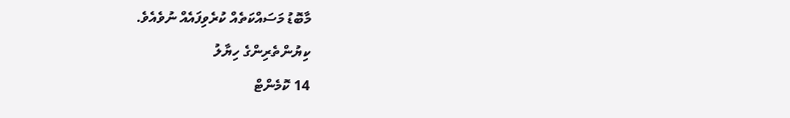މާބޮޑު މަސައްކަތެއް ކުރެވިފައެއް ނުވެއެވެ.
ކިޔުންތެރިންގެ ހިޔާލު
14 ކޮމެންޓް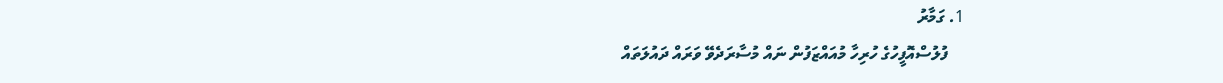1. ގަމާރު
    ފުލުސްއޮފީހުގެ ހުރިހާ މުއައްޒަފުން ނައް މުސާރަދެވޭ ވަރައް ދައުލަތައް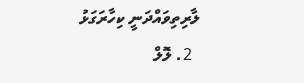ލާރިތިވައްދަނީ ކިހާރަގަޅު
  2. ލޮލް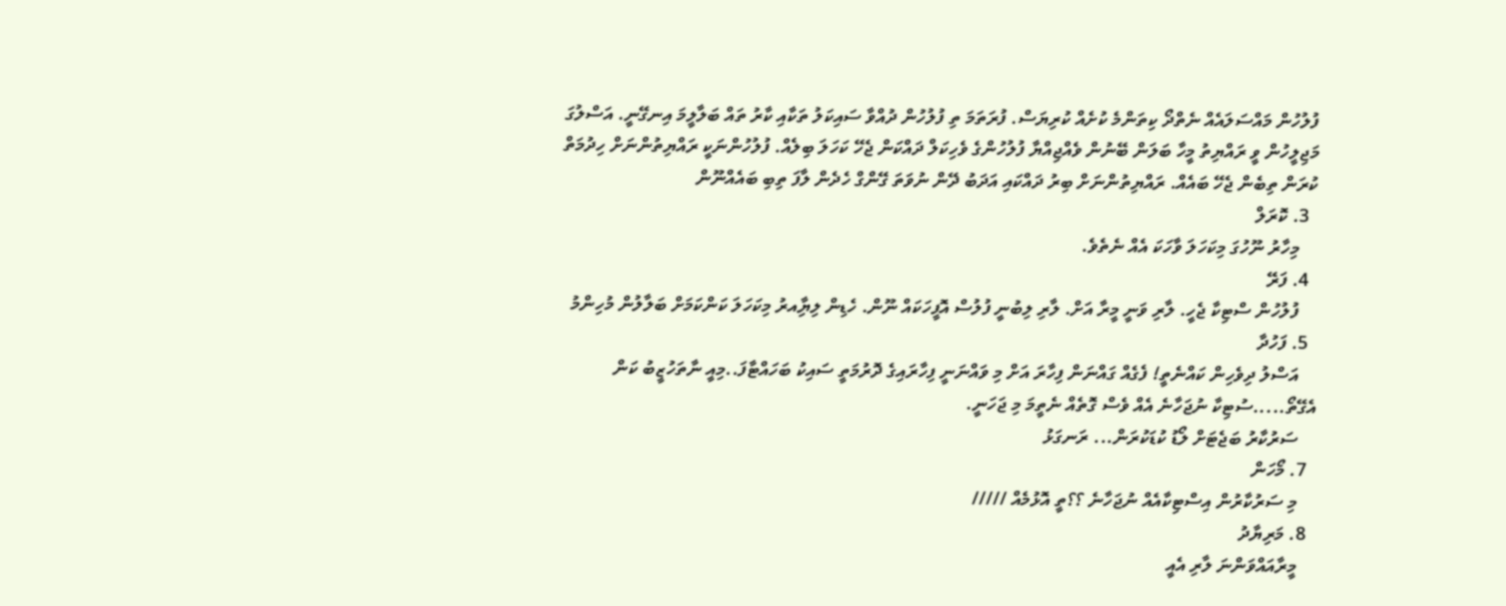ފުލުހުން މައްސަލައެއް ނެތްދޯ ކިތަންމެ ކުށެއް ކުރިޔަސް. ފުރަތަމަ ތި ފުލުހުން ދުއްވާ ސައިކަލު ތަކާއި ކާރު ތައް ބަލާލީމަ އިނގޭނީ. އަސްލުގަ މަޖިލީހުން ވީ ރައްޔިތު މީހާ ބަލަން ބޭނުން ވެއްޖިއްޔާ ފުލުހުންގެ ވެހިކަލް ދައްކަން ޖެހޭ ކަހަލަ ބިލެއް. ފުލުހުންނަކީ ރައްޔިތުންނަށް ހިދުމަތް ކުރަން ތިބެން ޖެހޭ ބައެއް. ރައްޔިތުންނަށް ބިރު ދައްކައި އަދަބު ދޭން ނުވަތަ ގޭންގް ހެދެން ލާފަ ތިބި ބައެއްނޫން
  3. ކޮރަލް
    މިހާރު ނޫހުގަ މިކަހަލަ ވާހަކަ އެއް ނެތެވެ.
  4. ފަރޭ
    ފުލުހުން ސްޓިކާ ޖެހީ. ލާރި ވަނީ މީރާ އަށް. ލާރި ލިބުނީ ފުލުސް އޮފީހަކައް ނޫން. ހެޑިން ލިޔާިއރު މިކަހަލަ ކަންކަމަށް ބަލާލުން މުހިންމު
  5. ފަހުދާ
    އަސްލު ދިވެހިން ކައްނެތީ! ފެގެއް ގައްނަން ފިހާރަ އަށް މި ވައްނަނީ ފިހާރައިގެ ދޮރުމަތީ ސައިކު ބަހައްޓާފަ..މިއީ ނާތަހުޒީބު ކަން އެގޭތޯ.....ސުޓިކާ ނުޖަހާނެ އެއް ވެސް ގޮތެއް ނެތީމަ މި ޖަހަނީ.
    ސަރުކާރު ބަޖެޓަށް ލޯޑު ކުޑަކުރަން... ރަނގަޅު
  7. މޯހަން
    މި ސަރުކާރުން އިސްޓިކާއެއް ނުޖަހާނެ ؟؟ތީ އޮޅުމެއް /////
  8. މަރިޔާދު
    މީރާއައްވަންނަ ލާރި އެއީ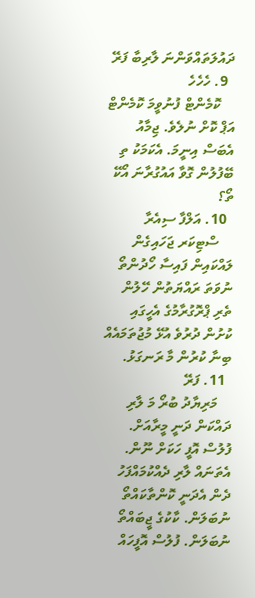ދައުލަތައްވަންނަ ލާރިބާ ފަރޭ
  9. ހެހެހެ
    ކޮމެންޓް ފުނުވީމަ ކޮމެންޓް އަޕް ކޮށް ނުލެވެ. ޖިމާއު އެބަސް އިނީމަ. އެކަމަކު ތި ބޭފުލުން ގޮވާ އައުގުރާނަ އޯކޭ ތޯ؟
  10. އަލްފާ ސިއެރާ
    ސްޓިކަރ ޖަހައިގެން ލައްކައިން ފައިސާ ހޯދުންތޯ ނުވަތަ ރައްޔަތުން ހޭލުން ތެރި ޕްރޮގުރާމުގެ އެހީގައި ކުށުން ދުރުވެ އުޅޭ މުޖުތަމައެއް ބިނާ ކުރުން މާ ރަނގަޅު.
  11. ފަރޭ
    މަރިޔާދު ބުރޯ މަ ލާރި ދައްކަން ދަނީ މީރާއަށް. ފުލުސް އޮފީ ހަކަށް ނޫން. އެތަނައް ލާރި ދެއްކުމައްފަހު ދެން އެދަނީ ކޮންތާކައްތޯ ނުބަލަން. ކާކުގެ ޖީބައްތޯ ނުބަލަން. ފުލުސް އޮފީހައް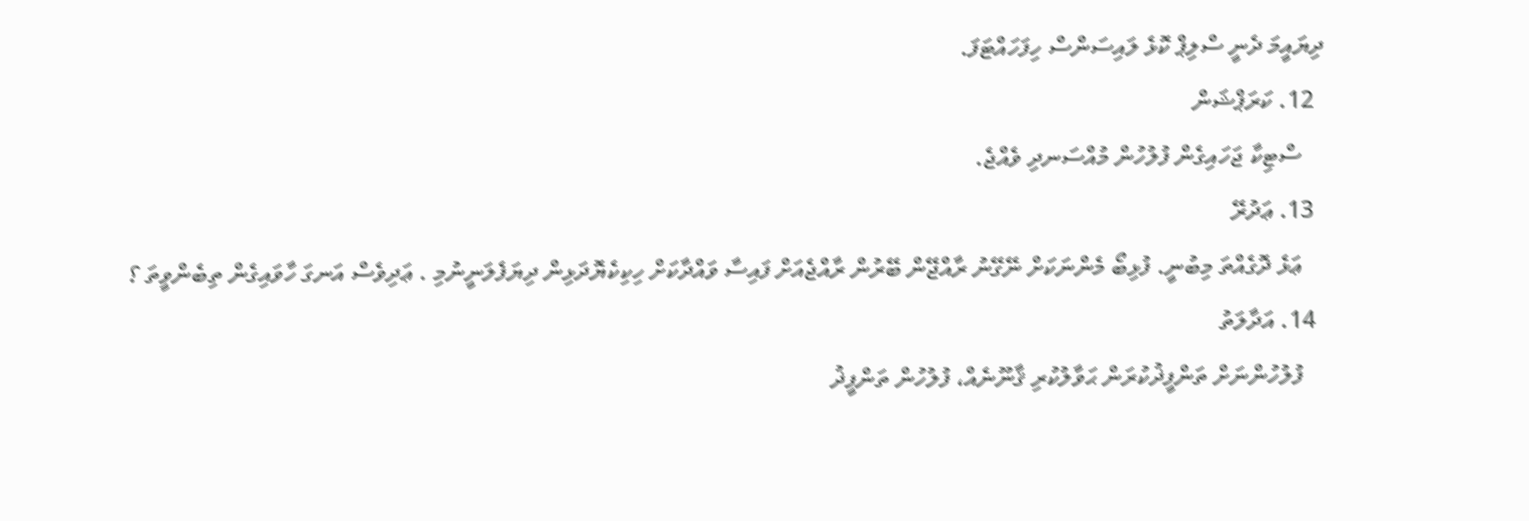ދިޔައީމަ ދެނީ ސްލިޕް ކޮޅެ ލައިސަންސް ހިފަހައްޓަފަ.
  12. ކަރަޕްޝަން
    ސްޓިކާ ޖަހައިގެން ފުލުހުން މުއްސަނދި ވެއްޖެ.
  13. ޢަދުރޭ
    ޢަޅެ ދޮގެއްތަ މިބުނީ. ފުޅިބޯ މެންނަކަށް ނޭގޭނު ރާއްޖޭން ބޭރުން ރާއްޖެއަށް ފައިސާ ވައްދާކަށް ހިކިކެޔޮދަޅިން ދިޔަފެލަނީނުމި . ޢަދިވެސް އަނގަ ހާވައިގެން ތިބެންވީތަ ؟
  14. އަދާލަތު
    ފުލުހުންނަށް ތަންފީޛުކުރަން ޙަވާލުކުރި ޤާނޫނެއް، ފުލުހުން ތަންފީޛު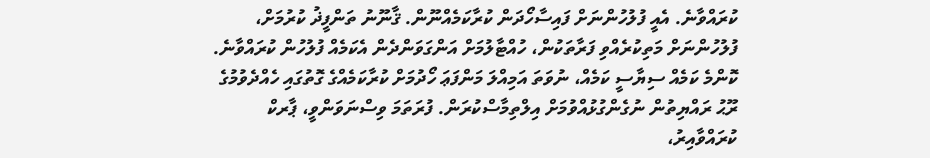ކުރައްވާނެ. އެއީ ފުލުހުންނަށް ފައިސާހޯދަން ކުރާކަމެއްނޫން. ޤާނޫނު ތަންފީޛު ކުރުމަށް، ފުލުހުންނަށް މަތިކުރެއްވި ފަރާތަކުން، ހުއްޓާލުމަށް އަންގަވަންދެން އެކަމެއް ފުލުހުން ކުރައްވާނެ. ކޮންމެ ކަމެއް ސިޔާސީ ކަމެއް، ނުވަތަ އަމިއްލަ މަންފަޢަ ހޯދުމަށް ކުރާކަމެއްގެ ގޮތުގައި ހެއްދެވުމުގެ ރޫޙު ރައްޔިތުން ނުގެންގުޅުއްވުމަށް އިލްތިމާސްކުރަން. ފުރަތަމަ ވިސްނަވަންވީ، ޕާރކް ކުރައްވާއިރު،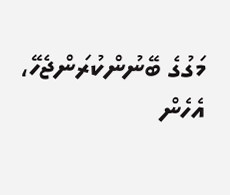މަގުގެ ބޭނުންކުރަންޖެހޭ، އެހެން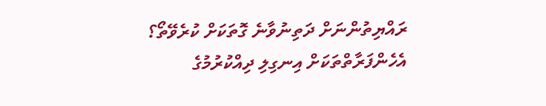ރައްޔިތުންނަށް ދަތިނުވާނެ ގޮތަކަށް ކުރެވޭތޯ؟ އެހެންފަރާތްތަކަށް އިނގިލި ދިއްކުރުމުގެ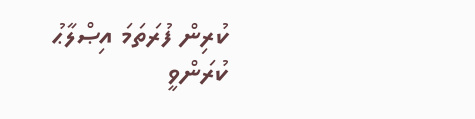ކުރިން ފުރަތަމަ އިޞްލާޙު ކުރަންވީ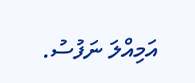އަމިއްލަ ނަފުސު.